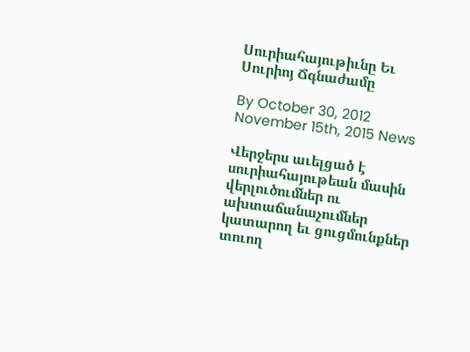Սուրիահայութիւնը Եւ Սուրիոյ Ճգնաժամը

By October 30, 2012 November 15th, 2015 News

Վերջերս աւելցած է սուրիահայութեան մասին վերլուծումներ ու ախտաճանաչումներ կատարող եւ ցուցմունքներ տուող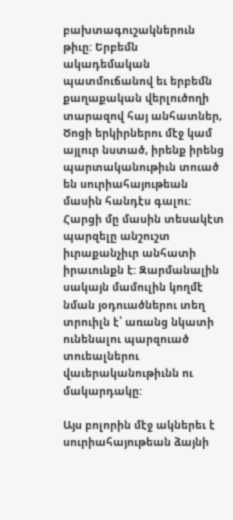բախտագուշակներուն թիւը: Երբեմն ակադեմական պատմուճանով եւ երբեմն քաղաքական վերլուծողի տարազով հայ անհատներ, Ծոցի երկիրներու մէջ կամ այլուր նստած, իրենք իրենց պարտականութիւն տուած են սուրիահայութեան մասին հանդէս գալու: Հարցի մը մասին տեսակէտ պարզելը անշուշտ իւրաքանչիւր անհատի իրաւունքն է: Զարմանալին սակայն մամուլին կողմէ նման յօդուածներու տեղ տրուիլն է՝ առանց նկատի ունենալու պարզուած տուեալներու վաւերականութիւնն ու մակարդակը:

Այս բոլորին մէջ ակներեւ է սուրիահայութեան ձայնի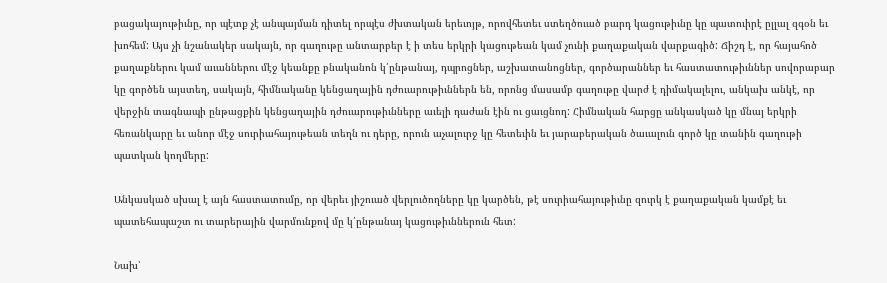բացակայութիւնը, որ պէտք չէ անպայման դիտել որպէս ժխտական երեւոյթ, որովհետեւ ստեղծուած բարդ կացութիւնը կը պատուիրէ ըլլալ զգօն եւ խոհեմ: Այս չի նշանակեր սակայն, որ գաղութը անտարբեր է ի տես երկրի կացութեան կամ չունի քաղաքական վարքագիծ: Ճիշդ է, որ հայահոծ քաղաքներու կամ աւաններու մէջ կեանքը բնականոն կ՛ընթանայ, դպրոցներ, աշխատանոցներ, գործարաններ եւ հաստատութիւններ սովորաբար կը գործեն այստեղ, սակայն, հիմնականը կենցաղային դժուարութիւններն են, որոնց մասամբ գաղութը վարժ է դիմակալելու, անկախ անկէ, որ վերջին տագնապի ընթացքին կենցաղային դժուարութիւնները աւելի դաժան էին ու ցաւցնող: Հիմնական հարցը անկասկած կը մնայ երկրի հեռանկարը եւ անոր մէջ սուրիահայութեան տեղն ու դերը, որուն աչալուրջ կը հետեւին եւ յարաբերական ծաւալուն գործ կը տանին գաղութի պատկան կողմերը:

Անկասկած սխալ է այն հաստատումը, որ վերեւ յիշուած վերլուծողները կը կարծեն, թէ սուրիահայութիւնը զուրկ է քաղաքական կամքէ եւ պատեհապաշտ ու տարերային վարմունքով մը կ՛ընթանայ կացութիւններուն հետ:

Նախ՝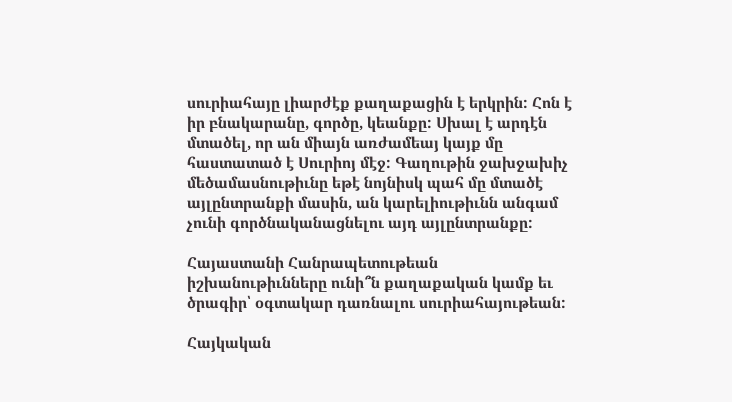սուրիահայը լիարժէք քաղաքացին է երկրին: Հոն է իր բնակարանը, գործը, կեանքը: Սխալ է արդէն մտածել, որ ան միայն առժամեայ կայք մը հաստատած է Սուրիոյ մէջ: Գաղութին ջախջախիչ մեծամասնութիւնը եթէ նոյնիսկ պահ մը մտածէ այլընտրանքի մասին, ան կարելիութիւնն անգամ չունի գործնականացնելու այդ այլընտրանքը:

Հայաստանի Հանրապետութեան իշխանութիւնները ունի՞ն քաղաքական կամք եւ ծրագիր՝ օգտակար դառնալու սուրիահայութեան:

Հայկական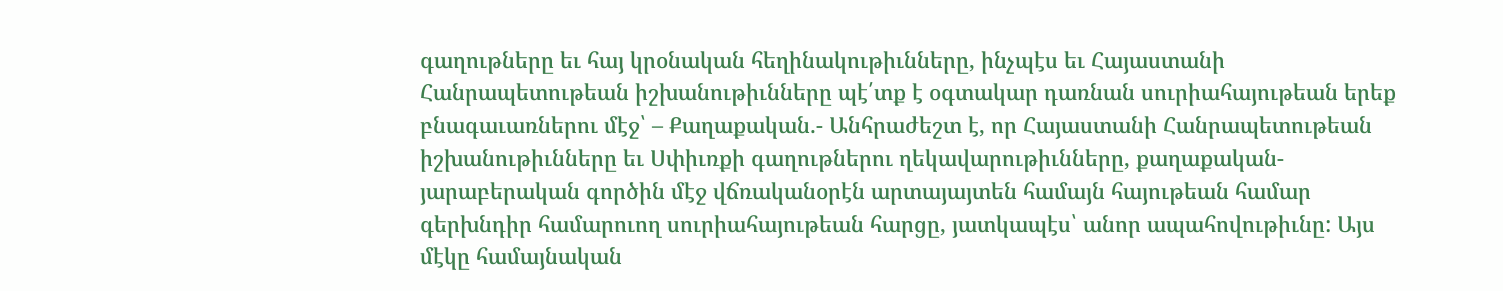գաղութները եւ հայ կրօնական հեղինակութիւնները, ինչպէս եւ Հայաստանի Հանրապետութեան իշխանութիւնները պէ՛տք է օգտակար դառնան սուրիահայութեան երեք բնագաւառներու մէջ՝ – Քաղաքական.- Անհրաժեշտ է, որ Հայաստանի Հանրապետութեան իշխանութիւնները եւ Սփիւռքի գաղութներու ղեկավարութիւնները, քաղաքական-յարաբերական գործին մէջ վճռականօրէն արտայայտեն համայն հայութեան համար գերխնդիր համարուող սուրիահայութեան հարցը, յատկապէս՝ անոր ապահովութիւնը: Այս մէկը համայնական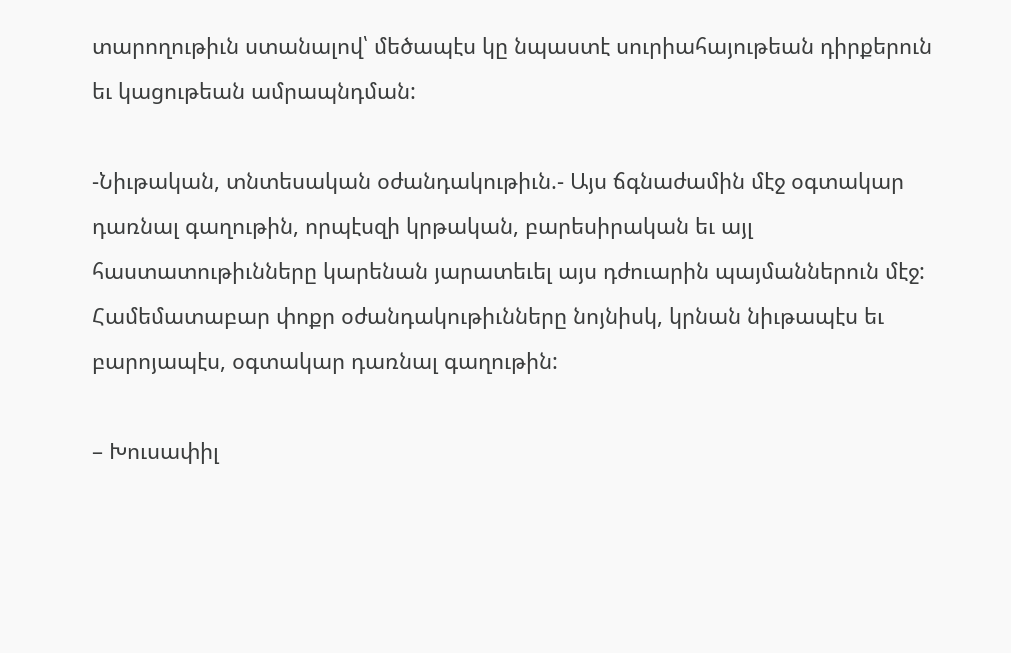տարողութիւն ստանալով՝ մեծապէս կը նպաստէ սուրիահայութեան դիրքերուն եւ կացութեան ամրապնդման:

-Նիւթական, տնտեսական օժանդակութիւն.- Այս ճգնաժամին մէջ օգտակար դառնալ գաղութին, որպէսզի կրթական, բարեսիրական եւ այլ հաստատութիւնները կարենան յարատեւել այս դժուարին պայմաններուն մէջ: Համեմատաբար փոքր օժանդակութիւնները նոյնիսկ, կրնան նիւթապէս եւ բարոյապէս, օգտակար դառնալ գաղութին:

– Խուսափիլ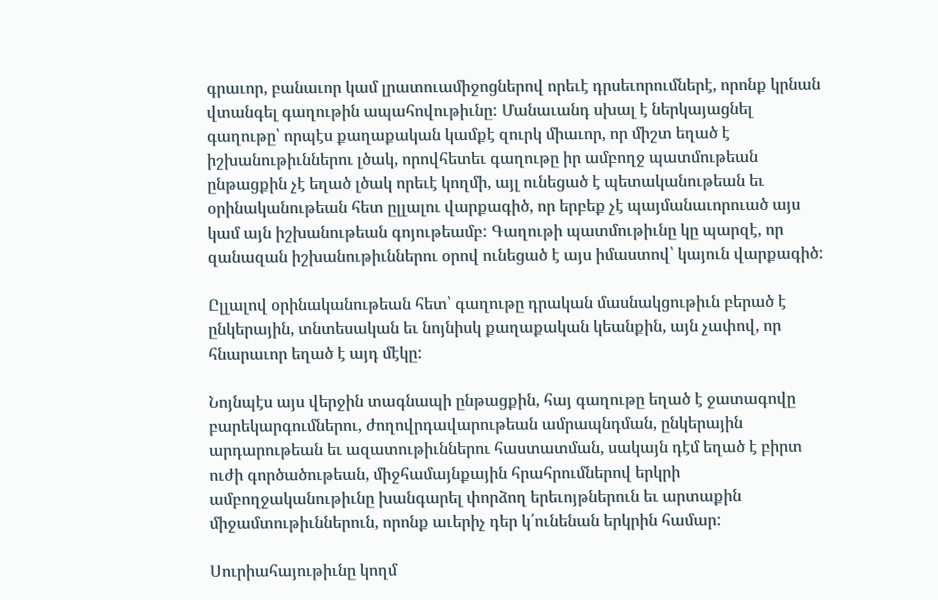գրաւոր, բանաւոր կամ լրատուամիջոցներով որեւէ դրսեւորումներէ, որոնք կրնան վտանգել գաղութին ապահովութիւնը: Մանաւանդ սխալ է ներկայացնել գաղութը՝ որպէս քաղաքական կամքէ զուրկ միաւոր, որ միշտ եղած է իշխանութիւններու լծակ, որովհետեւ գաղութը իր ամբողջ պատմութեան ընթացքին չէ եղած լծակ որեւէ կողմի, այլ ունեցած է պետականութեան եւ օրինականութեան հետ ըլլալու վարքագիծ, որ երբեք չէ պայմանաւորուած այս կամ այն իշխանութեան գոյութեամբ: Գաղութի պատմութիւնը կը պարզէ, որ զանազան իշխանութիւններու օրով ունեցած է այս իմաստով՝ կայուն վարքագիծ:

Ըլլալով օրինականութեան հետ՝ գաղութը դրական մասնակցութիւն բերած է ընկերային, տնտեսական եւ նոյնիսկ քաղաքական կեանքին, այն չափով, որ հնարաւոր եղած է այդ մէկը:

Նոյնպէս այս վերջին տագնապի ընթացքին, հայ գաղութը եղած է ջատագովը բարեկարգումներու, ժողովրդավարութեան ամրապնդման, ընկերային արդարութեան եւ ազատութիւններու հաստատման, սակայն դէմ եղած է բիրտ ուժի գործածութեան, միջհամայնքային հրահրումներով երկրի ամբողջականութիւնը խանգարել փորձող երեւոյթներուն եւ արտաքին միջամտութիւններուն, որոնք աւերիչ դեր կ՛ունենան երկրին համար:

Սուրիահայութիւնը կողմ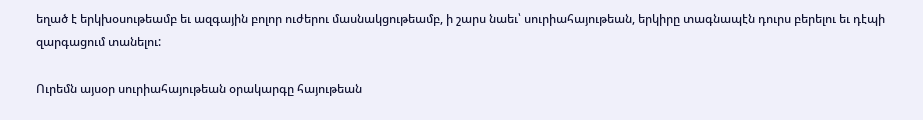եղած է երկխօսութեամբ եւ ազգային բոլոր ուժերու մասնակցութեամբ, ի շարս նաեւ՝ սուրիահայութեան, երկիրը տագնապէն դուրս բերելու եւ դէպի զարգացում տանելու:

Ուրեմն այսօր սուրիահայութեան օրակարգը հայութեան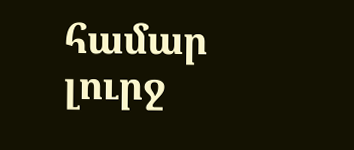համար լուրջ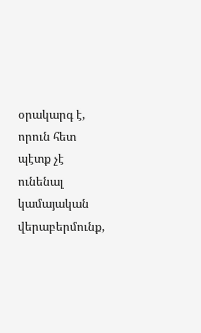օրակարգ է, որուն հետ պէտք չէ ունենալ կամայական վերաբերմունք,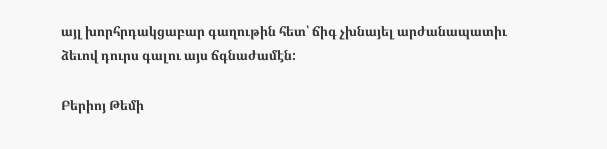այլ խորհրդակցաբար գաղութին հետ՝ ճիգ չխնայել արժանապատիւ ձեւով դուրս գալու այս ճգնաժամէն:

Բերիոյ Թեմի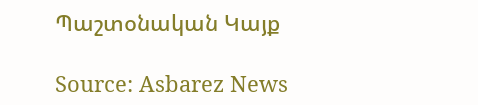Պաշտօնական Կայք

Source: Asbarez News